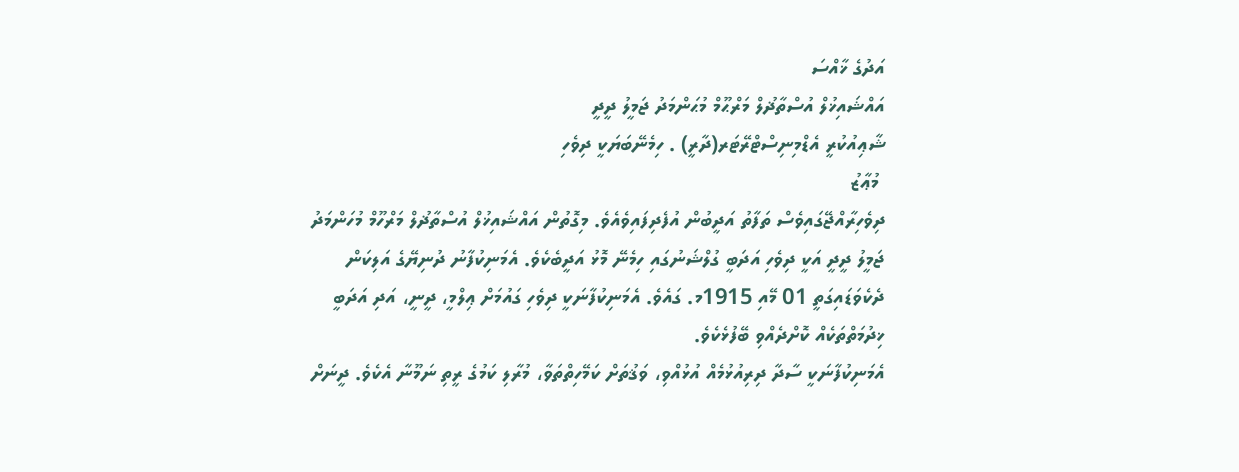އަދުގެ ޚާއްސަ
އައްޝައިޚުލް އުސްތާޛުލް މަރްޙޫމް މުޙަންމަދު ޖަމީލު ދީދީ
ޝާޢިއުކުރީ އެޑްމިނިސްޓްރޭޓަރ(ދާރީ) . ހިމެނޭބަޔަކީ ދިވެހި
 މުޢާޒު
ދިވެހިރާއްޖޭގައިވެސް ތަފާތު އަދީބުން އުފެދިފައިވެއެވެ. މިގޮތުން އައްޝައިޚުލް އުސްތާޛުލް މަރްހޫމް މުހަންމަދު ޖަމީލު ދީދީ އަކީ ދިވެހި އަދަބީ ގުލްޝަނުގައި ހިމެނޭ މޮޅު އަދީބެކެވެ. އެމަނިކުފާނު ދުނިޔޭގެ އަލިކަން ދެކެވަޑައިގަތީ 01 މޭއި 1915މ. ގައެވެ. އެމަނިކުފާނަކީ ދިވެހި ގައުމަށް ޢިލްމީ، ދީނީ، އަދި އަދަބީ ޚިދުމަތްތަކެއް ކޮށްދެއްވި ބޭފުޅެކެވެ.
އެމަނިކުފާނަކީ ސާދާ ދިރިއުޅުމެއް އުޅުއްވި، ވަޤުތަށް ކަމޭހިތްތަވާ، މުރާލި ކަމުގެ ރީތި ނަމޫނާ އެކެވެ. ދީނަށް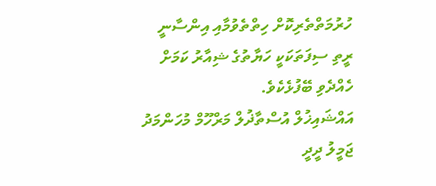ހުރުމަތްތެރިކޮށް ހިތްތެވުމާއި އިންސާނީ ރީތި ސިފަތަކަކީ ހަޔާތުގެ ޝިއާރު ކަމަށް ހެއްދެވި ބޭފުޅެކެވެ.
އައްޝައިޚުލް އުސްތާޛުލް މަރްހޫމް މުހަންމަދު ޖަމީލު ދީދީ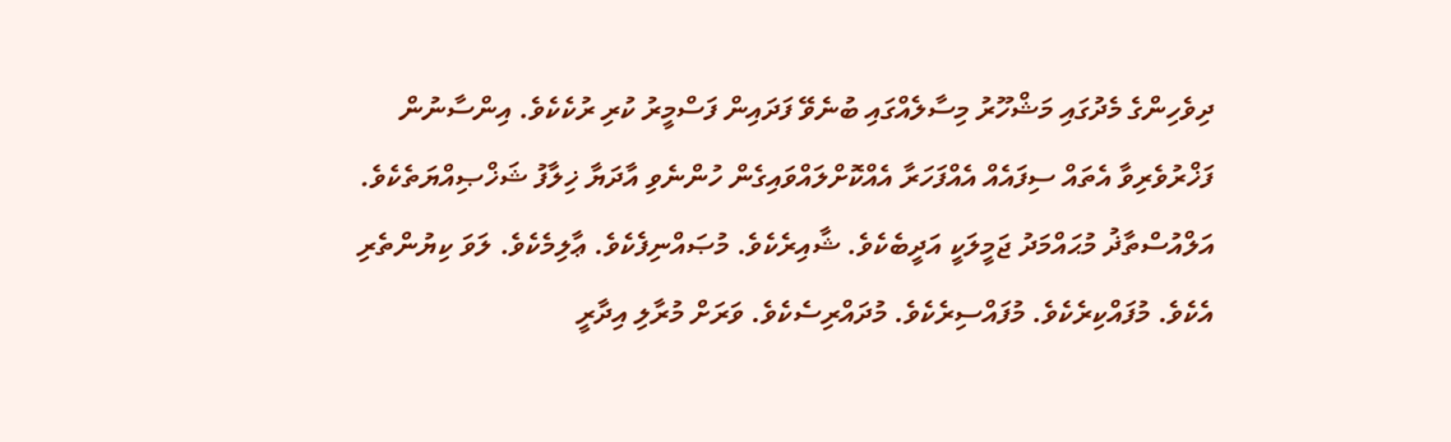ދިވެހިންގެ މެދުގައި މަޝްހޫރު މިސާލެއްގައި ބުނެވޭ ފަދައިން ފަސްމީރު ކުރި ރުކެކެވެ. އިންސާނުން ފަޚްރުވެރިވާ އެތައް ސިފައެއް އެއްފަހަރާ އެއްކޮށްލައްވައިގެން ހުންނެވި އާދަޔާ ޚިލާފު ޝަޚްޞިއްޔަތެކެވެ. އަލްއުސްތާޛު މުޙައްމަދު ޖަމީލަކީ އަދީބެކެވެ. ޝާއިރެކެވެ. މުޞައްނިފެކެވެ. ޢާލިމެކެވެ. ލަވަ ކިޔުންތެރި އެކެވެ. މުފައްކިރެކެވެ. މުފައްސިރެކެވެ. މުދައްރިސެކެވެ. ވަރަށް މުރާލި އިދާރީ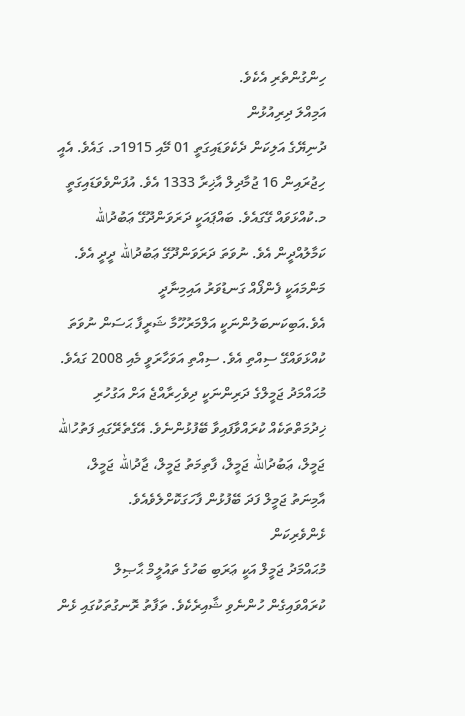ހިންގުންތެރި އެކެވެ.
އަމިއްލަ ދިރިއުޅުން
ދުނިޔޭގެ އަލިކަން ދެކެވަޑައިގަތީ 01 މޭއި 1915މ. ގައެވެ. އެއީ ހިޖުރައިން 16 ޖުމާދިލް އާޚިރާ 1333 އެވެ. އުފަންވެވަޑައިގަތީ މ.ކުއްޅަވައް ގޭގައެވެ. ބައްޕައަކީ ދަރަވަންދޫގޭ ޢަބުދުالله ކަމާލުއްދީން އެވެ. ނުވަތަ ދަރަވަންދޫގޭ ޢަބުދުالله ދީދީ އެވެ. މަންމައަކީ ފެންފޯއް ގަނޑުވަރު އައިމިނާދީ އެވެ.އަބިކަނބަލުންނަކީ އަލްމަރުހޫމާ ޝަރީފާ ޙަސަން ނުވަތަ ކުއްޅަވައްގޭ ސިއްތި އެވެ. ސިއްތި އަވަހާރަވީ މެއި 2008 ގައެވެ. މުޙައްމަދު ޖަމީލްގެ ދަރިންނަކީ ދިވެހިރާއްޖެ އަށް އަގުހުރި ޚިދުމަތްތަކެއް ކުރައްވާފައިވާ ބޭފުޅުންނެވެ. އޭގެތެރޭގައި ފަތުހުالله ޖަމީލް، ޢަބުދުالله ޖަމީލް، ފާތިމަތު ޖަމީލް، ޖާދުالله ޖަމީލް، އާމިނަތު ޖަމީލް ފަދަ ބޭފުޅުން ފާހަގަކޮށްލެވެއެވެ.
ޅެންވެރިކަން
މުޙައްމަދު ޖަމީލް އަކީ ޢަރަބި ބަހުގެ ތައުލީމް ޙާޞިލް ކުރައްވައިގެން ހުންނެވި ޝާއިރެކެވެ. ތަފާތު ރޮނގުތަކުގައި ޅެން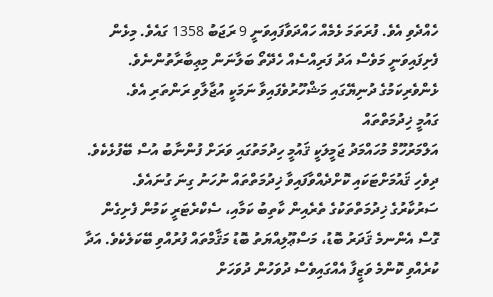ހެއްދެވި އެވެ. ފުރަތަމަ ޅެމެއް ހައްދަވާފައިވަނީ 9 ރަޖަބު 1358 ގައެވެ. މިޅެން ފެށިފައިވަނީ މަވެސް އަދު ފަރިއްސެއް ހެދޭތޯ ބަލާނަން މިޢިބާރާތުންނެވެ. ޅެންވެރިކަމުގެ ދުނިޔޭގައި މަޝްހޫރުވެފައިވާ ނަމަކީ އުޖާލާވި ރަންތަރި އެވެ.
ގައުމީ ޚިދުމަތްތައް
އަލްމަރުހޫމް މުހައްމަދު ޖަމީލަކީ ޤައުމީ ހިދުމަތުގައި ވަރަށް ފުންނާބު އުސް ބޭފުޅެކެވެ. ދިވެހި ޤައުމަށްޓަކައި ކޮށްދެއްވާފައިވާ ޚިދުމަތްތައް ނުހަނު ގިނަ ގުނައެވެ. ސަރުކާރުގެ ޚިދުމަތްތަކުގެ ތެރެއިން ކާތިބު ކަމާއި، ސެކްރެޓަރީ ކަމުން ފެށިގެން ގޮސް އެންނމެ ޤަދަރު ބޮޑު، މަސްޢޫލިއްޔަތު ބޮޑު މަޤާމްތައް ފުރުއްވި ބޭކަލެކެވެ. އަދާ ކުރެއްވި ކޮންމެ ވަޒީފާ އެއްގައިވެސް ދުވަހުން ދުވަހަށް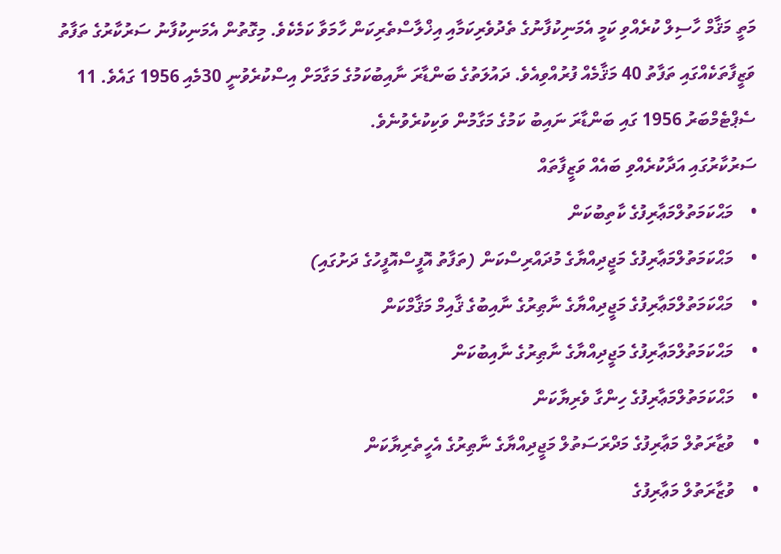މަތީ މަޤާމް ހާސިލް ކުރެއްވި ކަމީ އެމަނިކުފާނުގެ ތެދުވެރިކަމާއި އިޚްލާސްތެރިކަން ހާމަވާ ކަމެކެވެ. މިގޮތުން އެމަނިކުފާނު ސަރުކާރުގެ ތަފާތު ވަޒީފާތަކެއްގައި ތަފާތު 40 މަޤާމެއް ފުރުއްވިއެވެ. ދައުލަތުގެ ބަންޑާރަ ނާއިބުކަމުގެ މަގާމަށް އިސްކުރެވުނީ 30މެއި 1956 ގައެވެ. 11 ސެޕްޓެމްބަރު 1956 ގައި ބަންޑާރަ ނައިބު ކަމުގެ މަގާމުން ވަކިކުރެވުނެވެ.
ސަރުކާރުގައި އަދާކުރެއްވި ބައެއް ވަޒީފާތައް
•    މަޙްކަމަތުލްމަޢާރިފުގެ ކާތިބުކަން
•    މަޙްކަމަތުލްމަޢާރިފުގެ މަޖީދިއްޔާގެ މުދައްރިސްކަން (ތަފާތު އޮފީސްއޮފީހުގެ ދަށުގައި)
•    މަޙްކަމަތުލްމަޢާރިފުގެ މަޖީދިއްޔާގެ ނާޠިރުގެ ނާއިބުގެ ޤާއިމް މަޤާމްކަން
•    މަޙްކަމަތުލްމަޢާރިފުގެ މަޖީދިއްޔާގެ ނާޠިރުގެ ނާއިބުކަން
•    މަޙްކަމަތުލްމަޢާރިފުގެ ހިންގާ ވެރިޔާކަން
•    ވުޒާރަތުލް މަޢާރިފުގެ މަދްރަސަތުލް މަޖީދިއްޔާގެ ނާޠިރުގެ އެހީތެރިޔާކަން
•    ވުޒާރަތުލް މަޢާރިފުގެ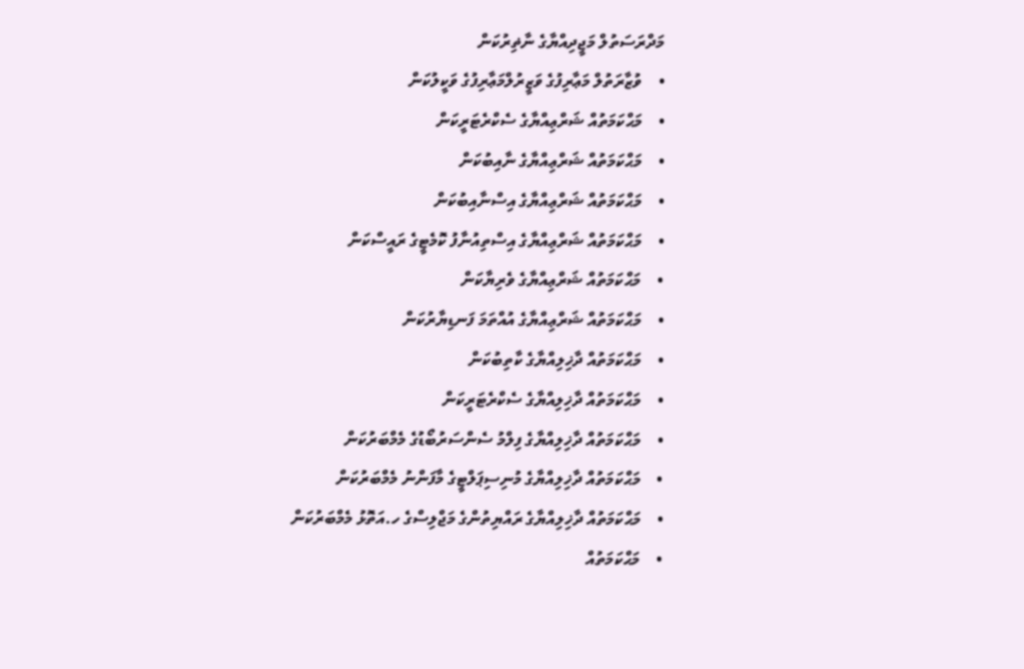މަދްރަސަތުލް މަޖީދިއްޔާގެ ނާޡިރުކަން
•    ވުޒާރަތުލް މަޢާރިފުގެ ވަޒީރުލްމަޢާރިފުގެ ވަކީލުކަން
•    މަޙްކަމަތުއް ޝަރްޢިއްޔާގެ ސެކްރެޓަރީކަން
•    މަޙްކަމަތުއް ޝަރްޢިއްޔާގެ ނާއިބުކަން
•    މަޙްކަމަތުއް ޝަރްޢިއްޔާގެ އިސްނާއިބުކަން
•    މަޙްކަމަތުއް ޝަރްޢިއްޔާގެ އިސްތިއުނާފު ކޮމެޓީގެ ރައީސްކަން
•    މަޙްކަމަތުއް ޝަރްޢިއްޔާގެ ވެރިޔާކަން
•    މަޙްކަމަތުއް ޝަރްޢިއްޔާގެ އުއްތަމަ ފަނޑިޔާރުކަން
•    މަޙްކަމަތުއް ދާޚިލިއްޔާގެ ކާތިބުކަން
•    މަޙްކަމަތުއް ދާޚިލިއްޔާގެ ސެކްރެޓަރީކަން
•    މަޙްކަމަތުއް ދާޚިލިއްޔާގެ ފިލްމު ސެންސަރުބޯޑުގެ މެމްބަރުކަން
•    މަޙްކަމަތުއް ދާޚިލިއްޔާގެ މުނިސިޕަލްޓީގެ މާފަންނު މެމްބަރުކަން
•    މަޙްކަމަތުއް ދާޚިލިއްޔާގެ ރައްޔިތުންގެ މަޖްލިސްގެ ހ.އަތޮޅު މެމްބަރުކަން
•    މަޙްކަމަތުއް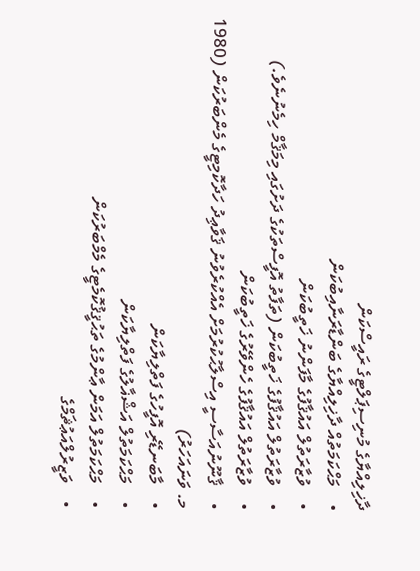ދާޚިލިއްޔާގެ މުނިސިޕަލްޓީގެ ރައީސްކަން
•    މަޙްކަމަތުއް ދާޚިލިއްޔާގެ ބަންޑާރަނާއިބުކަން
•    ވުޒާރަތުލް އައުޤާފުގެ މާފަންނު ޚަތީބުކަން
•    ވުޒާރަތުލް އައުޤާފުގެ ޚަތީބުކަން (ތަފާތު އޮފީސްތަކުގެ ދަށުގައި މިމަޤާމް ހިމެނުނެވެ.)
•    ވުޒާރަތުލް އައުޤާފުގެ ހެންވޭރުގެ ޚަތީބުކަން
•    ޤާނޫނުއަސާސީ އިސްލާޙުކުރުމަށް އެއްކުރެވުނު ޤަވާޢިދު ހަދާކޮމިޓީގެ މެންބަރުކަން (1980 މ. ވަނައަހަރު)
•    މާބަނޑޭރި އޮފީހުގެ ފަތްލިޔާކަން
•    މަޙްކަމަތުލް އަޝްޣާލުގެ ފަތްލިޔާކަން
•    މަޙްކަމަތުލް އަމަން ޢާންމުގެ ތަޙުޤީޤުކޮމެޓީގެ މެމްބަރުކަން
•    ވަޒީރުލްއަޢުޘަމްގެ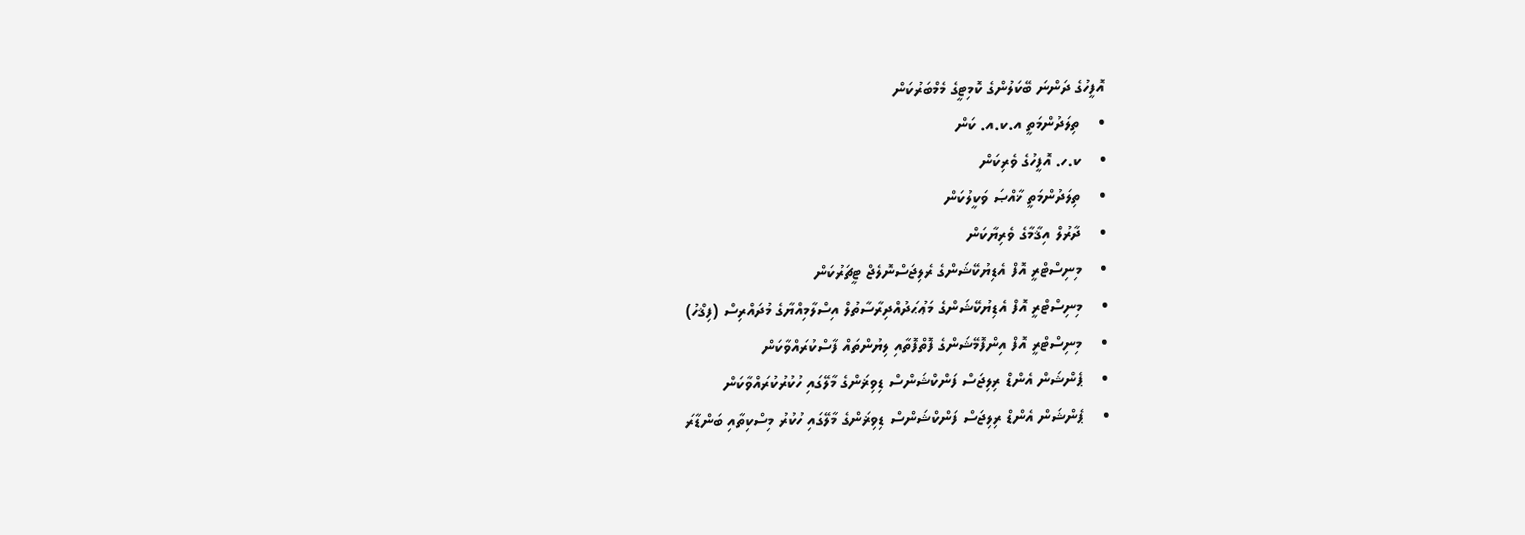އޮފީހުގެ ދަންނަ ބޭކަލުންގެ ކޮމިޓީގެ މެމްބަރުކަން
•    ތިލަދުންމަތީ އ.ކ.އ. ކަން
•    ކ.ހ. އޮފީހުގެ ވެރިކަން
•    ތިލަދުންމަތީ ޚާއްޞަ ވަކީލުކަން
•    ދާރުލް އިޤާމާގެ ވެރިޔާކަން
•    މިނިސްޓްރީ އޮފް އެޑިޔުކޭޝަންގެ ރެލިޖަސްނޮލެޖް ޓީޗަރުކަން
•    މިނިސްޓްރީ އޮފް އެޑިޔުކޭޝަންގެ މަޢުޙަދުއްދިރާސާތުލް އިސްލާމިއްޔާގެ މުދައްރިސް (ފިޤްހު)
•    މިނިސްޓްރީ އޮފް އިންފޮމޭޝަންގެ ފޮތްފޮތާއި ލިޔުންތައް ފާސްކުރައްވާކަން
•    ޕެންޝަން އެންޑް ރިލިޖަސް ފަންކްޝަންސް ޑިވިޜަންގެ މާލޭގައި ހުކުރުކުރައްވާކަން
•    ޕެންޝަން އެންޑް ރިލިޖަސް ފަންކްޝަންސް ޑިވިޜަންގެ މާލޭގައި ހުކުރު މިސްކިތާއި ބަންޑާރަ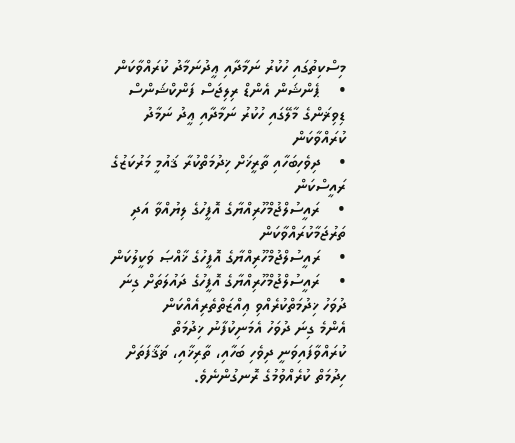މިސްކިތުގައި ހުކުރު ނަމާދާއި ޢީދުނަމާދު ކުރައްވާކަން
•    ޕެންޝަން އެންޑް ރިލިޖަސް ފަންކްޝަންސް ޑިވިޜަންގެ މާލޭގައި ހުކުރު ނަމާދާއި ޢީދު ނަމާދު ކުރައްވާކަން
•    ދިވެހިބަހާއި ތާރީޚަށް ޚިދުމަތްކުރާ ޤައުމީ މަރުކަޒުގެ ރައީސްކަން
•    ރައީސުލްޖުމްހޫރިއްޔާގެ އޮފީހުގެ ލިޔުއްވާ އަދި ތަރުޖަމާކުރައްވާކަން
•    ރައީސުލްޖުމްހޫރިއްޔާގެ އޮފީހުގެ ޚާއްޞަ ވަކީލުކަން
•    ރައީސުލްޖުމްހޫރިއްޔާގެ އޮފީހުގެ ދައުލަތަށް ގިނަ ދުވަހު ޚިދުމަތްކުރެއްވި ޢިއްޒަތްތެރިއެއްކަން
އެންމެ ގިނަ ދުވަހު އެމަނިކުފާނު ޚިދުމަތް ކުރައްވާފައިވަނީ ދިވެހި ބަހާއި، ތާރިޚާއި، ޡަޤާފަތަށް ހިދުމަތް ކުރެއްވުމުގެ ރޮނގުންނެވެ.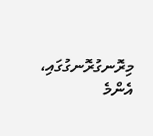މިރޮނގުރޮނގުގައި، އެންމެ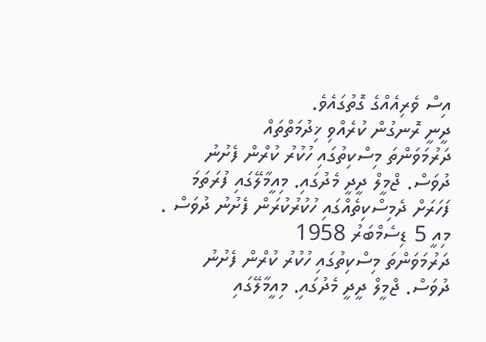އިސް ވެރިއެއްގެ ގޮތުގައެވެ.
ދީނީ ރޮނގުން ކުރެއްވި ޚިދުމަތްތައް
ދަރުމަވަންތަ މިސްކިތުގައި ހުކުރު ކުރްން ފެށުނު ދުވަސް. ޖްމީލް ދީދީ މެދުގައި. މިއީމާލޭގައި ފުރަތަމަ ފަހަރަށް ދެމިސްކިތެއްގައި ހުކުރުކުރަން ފެށުނު ދުވަސް . މިއީ 5 ޑިސެމްބަރު 1958
ދަރުމަވަންތަ މިސްކިތުގައި ހުކުރު ކުރްން ފެށުނު ދުވަސް. ޖްމީލް ދީދީ މެދުގައި. މިއީމާލޭގައި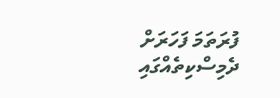ފުރަތަމަ ފަހަރަށް ދެމިސްކިތެއްގައި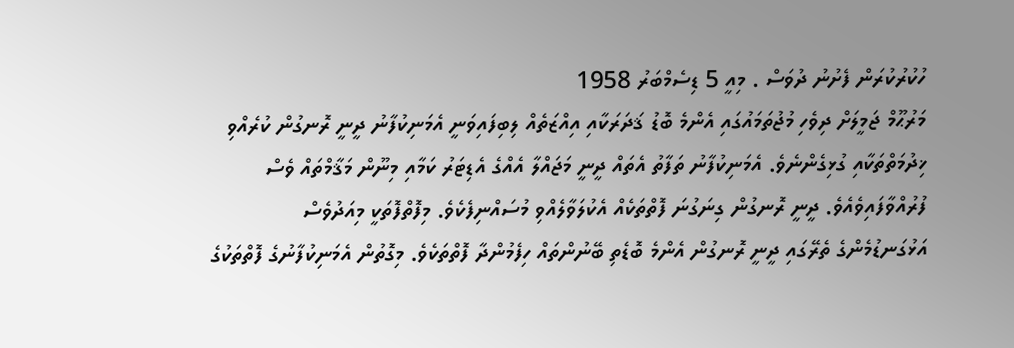ހުކުރުކުރަން ފެށުނު ދުވަސް . މިއީ 5 ޑިސެމްބަރު 1958
މަރުޙޫމް ޖަމީލަށް ދިވެހި މުޖުތަމައުގައި އެންމެ ބޮޑު ޤަދަރަކާއި އިއްޒަތެއް ލިބިފައިވަނީ އެމަނިކުފާނު ދީނީ ރޮނގުން ކުރެއްވި ޚިދުމަތްތަކާއި ގުޅިގެންނެވެ. އެމަނިކުފާނު ތަފާތު އެތައް ދީނީ މަޖައްލާ އެއްގެ އެޑިޓަރު ކަމާއި މިނޫން މަޤާމްތައް ވެސް ފުރުއްވާފައިވެއެވެ. ދީނީ ރޮނގުން ގިނަގުނަ ފޮތްތަކެއް އެކުލަވާލެއްވި މުސައްނިފެކެވެ. މިފޮތްފޮތަކީ މިއަދުވެސް އަޅުގަނޑުމެންގެ ތެރޭގައި ދީނީ ރޮނގުން އެންމެ ބޮޑެތި ބޭނުންތައް ހިފެމުންދާ ފޮތްތަކެވެ. މިގޮތުން އެމަނިކުފާނުގެ ފޮތްތަކުގެ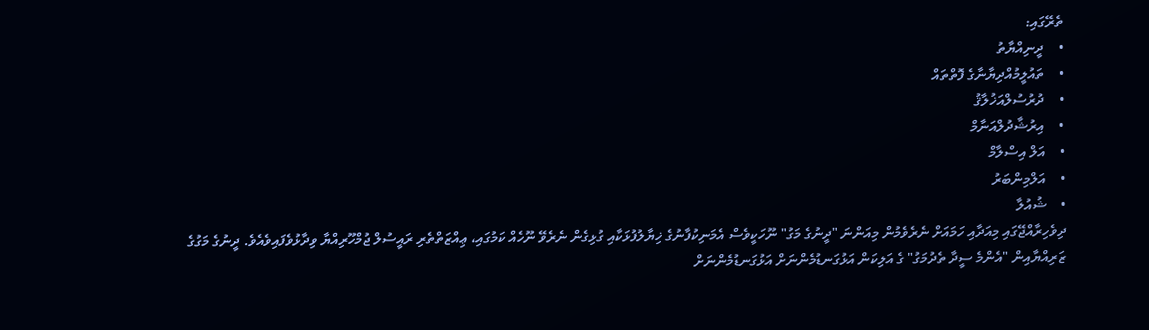ތެރޭގައި:
•    ދީނިއްޔާތު
•    ތައުލީމުއްދިޔާނާގެ ފޮތްތައް
•    ދުރުސުލްއަޚުލާޤު
•    އިރުޝާދުލްއަނާމް
•    އަލް އިސްލާމް
•    އަލްމިންބަރު
•    ޝުއުލާ
ދިވެހިރާއްޖޭގައި މިއަދާއި ހަމައަށް ނެރެވެމުން މިއަންނަ "ދީނުގެ މަގު" ނޫހަކީވެސް އެމަނިކުފާނުގެ ޚިޔާލުފުޅަކާއި ގުޅިގެން ނެރެވޭ ނޫހެއް ކަމުގައި، ޢިއްޒަތްތެރި ރައީސުލް ޖުމްހޫރިއްޔާ ވިދާޅުވެފައިވެއެވެ. ދީނުގެ މަގުގެ ޒަރިއްޔާއިން "އެންމެ ސީދާ ތެދުމަގު" ގެ އަލިކަން އަޅުގަނޑުމެންނަށް އަޅުގަނޑުމެންނަށް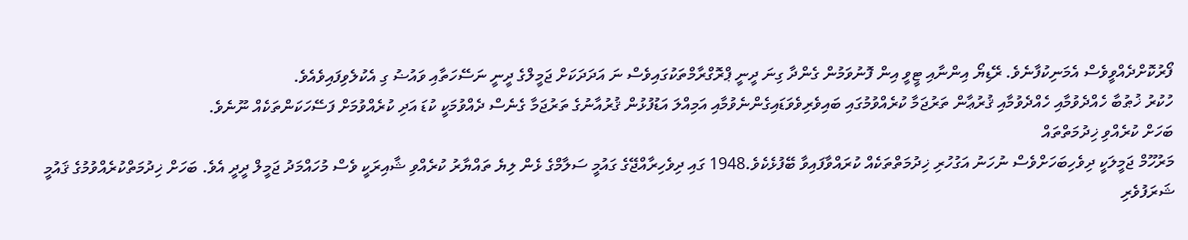ފޯރުކޮށްދެއްވީވެސް އެމަނިކުފާނެވެ. ރޭޑިޔޯ އިންނާއި ޓީވީ އިން ފޮނުވަމުން ގެންދާ ގިނަ ދީނީ ޕްރޮގްރާމްތަކުގައިވެސް ނަ އަދަދަކަށް ޖަމީލްގެ ދީނީ ނަސޭހަތާއި ވައުޟު ގި އެކުލެވިފައިވެއެވެ.
ހުކުރު ޚުޠުބާ ހެއްދެވުމާއި ހެއްދެވުމާއި ޤުރުޢާން ތަރުޖަމާ ކުރެއްވުމުގައި ބައިވެރިވެވަޑައިގެންނެވުމާއި އަމިއްލަ އަޑުފުޅުން ޤުރުއާނުގެ ތަރުޖަމާ ގެނެސް ދެއްވުމަކީ ކުޑަ އަދި ކުރެއްވުމަށް ފަސޭހަކަންތަކެއް ނޫނެވެ.
ބަހަށް ކުރެއްވި ޚިދުމަތްތައް
މަރުހޫމް ޖަމީލަކީ ދިވެހިބަހަށްވެސް ނުހަނު އަގުހުރި ޚިދުމަތްތަކެއް ކުރައްވާފައިވާ ބޭފުޅެކެވެ.1948 ގައި ދިވެހިރާއްޖޭގެ ގައުމީ ސަލާމްގެ ޅެން ލިޔެ ތައްޔާރު ކުރެއްވި ޝާއިރަކީ ވެސް މުހައްމަދު ޖަމީލް ދީދީ އެވެ. ބަހަށް ޚިދުމަތްކުރެއްވުމުގެ ޤައުމީ ޝަރަފުވެރި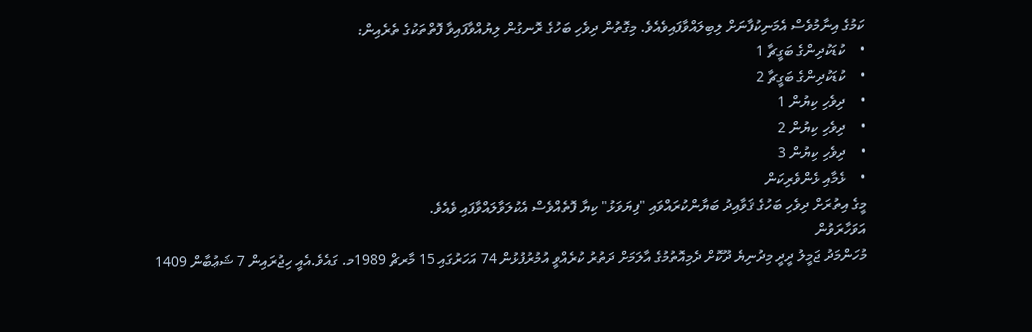ކަމުގެ އިނާމުވެސް އެމަނިކުފާނަށް ލިބިލައްވާފައިވެއެވެ. މިގޮތުން ދިވެހި ބަހުގެ ރޮނގުން ލިޔުއްވާފައިވާ ފޮތްތަކުގެ ތެރެއިން:
•    ކުޑަކުދިންގެ ބަގީޗާ 1
•    ކުޑަކުދިންގެ ބަގީޗާ 2
•    ދިވެހި ކިޔުން 1
•    ދިވެހި ކިޔުން 2
•    ދިވެހި ކިޔުން 3
•    ޅެމާއި ޅެންވެރިކަން
މީގެ އިތުރަށް ދިވެހި ބަހުގެ ޤަވާއިދު ބަޔާންކުރައްވައި "ފިޔަވަޅު" ކިޔާ ފޮތެއްވެސް އެކުލަވާލައްވާފައި ވެއެވެ.
އަވަހާރަވުން
މުހަންމަދު ޖަމީލު ދީދީ މިދުނިޔެ ދޫކޮށް ދެމިއޮތުމުގެ އާލަމަށް ދަތުރު ކުރެއްވީ އުމުރުފުޅުން 74 އަހަރުގައި 15 މާރޗް 1989މ. ގައެވެ.އެއީ ހިޖުރައިން 7 ޝަޢުބާން 1409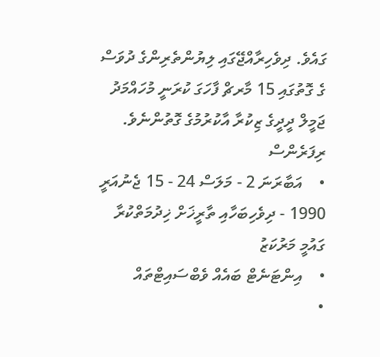ގައެވެ. ދިވެހިރާއްޖޭގައި ލިޔުންތެރިންގެ ދުވަސް ގެ ގޮތުގައި 15 މާރޗް ފާހަގަ ކުރަނީ މުހައްމަދު ޖަމީލް ދީދީގެ ޒިކުރާ އާކުރުމުގެ ގޮތުންނެވެ.
ރިފަރެންސް
•    އަބާރަނަ 2 - މަލަސް 24 - 15 ޖެނުއަރީ 1990 - ދިވެހިބަހާއި ތާރީޚަށް ޚިދުމަތްކުރާ ގައުމީ މަރުކަޒު
•    އިންޓަނެޓް ބައެއް ވެބްސައިޓްތައް
•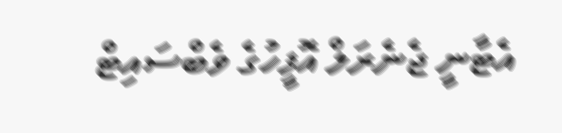އެޓާނީ ޖެނެރަލް އޮފީހުގެ ވެބްސައިޓް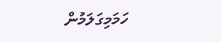ހަމަމިގަލަމުން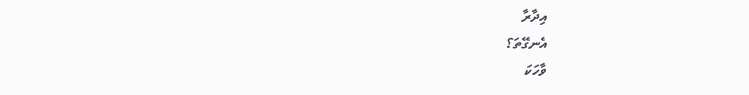އިދާރާ
އެނގޭތަ؟
ވާހަކަ